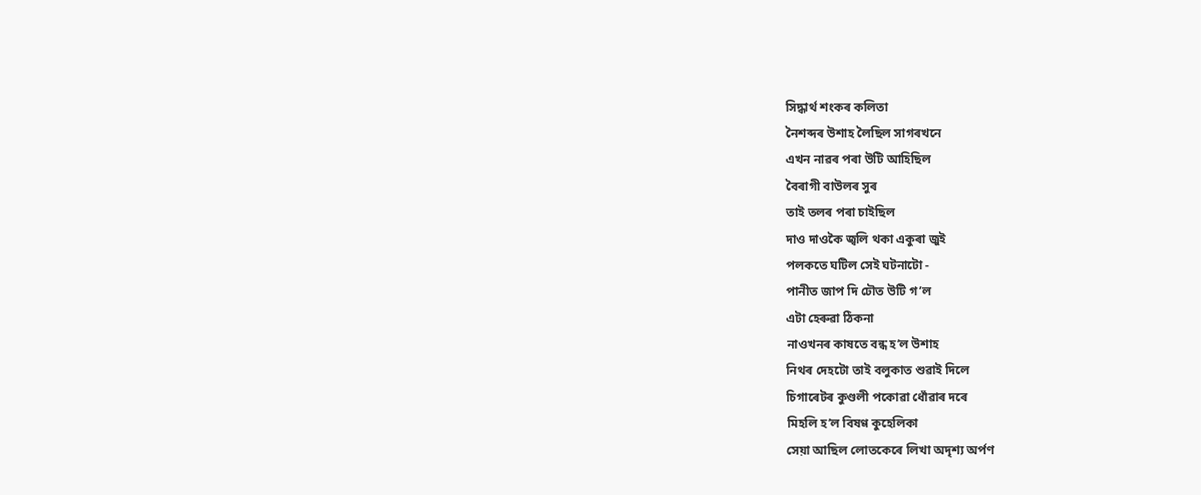সিদ্ধাৰ্থ শংকৰ কলিতা
নৈশব্দৰ উশাহ লৈছিল সাগৰখনে
এখন নাৱৰ পৰা উটি আহিছিল
বৈৰাগী বাউলৰ সুৰ
তাই তলৰ পৰা চাইছিল
দাও দাওকৈ জ্বলি থকা একুৰা জুই
পলকতে ঘটিল সেই ঘটনাটো -
পানীত জাপ দি ঢৌত উটি গ’ল
এটা হেৰুৱা ঠিকনা
নাওখনৰ কাষতে বন্ধ হ’ল উশাহ
নিথৰ দেহটো তাই বলুকাত শুৱাই দিলে
চিগাৰেটৰ কুণ্ডলী পকোৱা ধোঁৱাৰ দৰে
মিহলি হ’ল বিষণ্ণ কুহেলিকা
সেয়া আছিল লোতকেৰে লিখা অদৃশ্য অৰ্পণ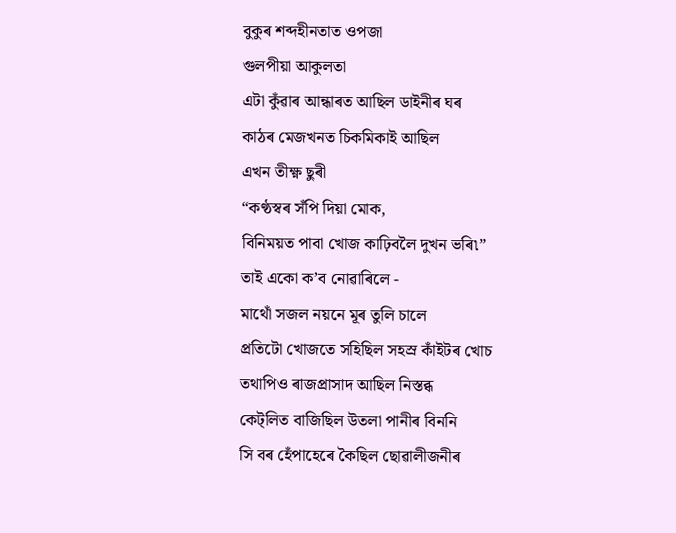বুকুৰ শব্দহীনতাত ওপজা
গুলপীয়া আকুলতা
এটা কুঁৱাৰ আন্ধাৰত আছিল ডাইনীৰ ঘৰ
কাঠৰ মেজখনত চিকমিকাই আছিল
এখন তীক্ষ্ণ ছুৰী
“কণ্ঠস্বৰ সঁপি দিয়া মোক,
বিনিময়ত পাবা খোজ কাঢ়িবলৈ দুখন ভৰি৷”
তাই একো ক’ব নোৱাৰিলে -
মাথোঁ সজল নয়নে মূৰ তুলি চালে
প্ৰতিটো খোজতে সহিছিল সহস্ৰ কাঁইটৰ খোচ
তথাপিও ৰাজপ্ৰাসাদ আছিল নিস্তব্ধ
কেট্লিত বাজিছিল উতলা পানীৰ বিননি
সি বৰ হেঁপাহেৰে কৈছিল ছোৱালীজনীৰ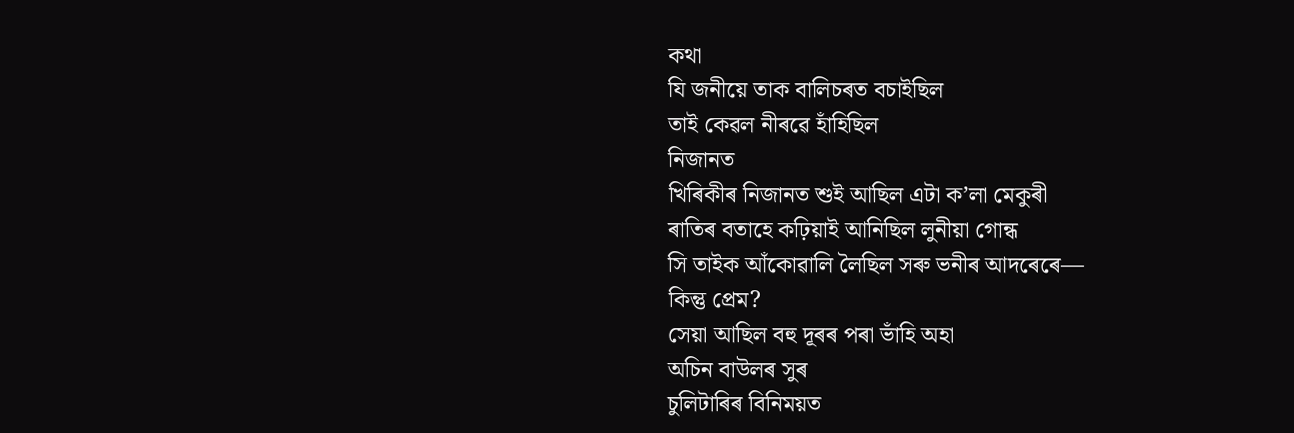কথা
যি জনীয়ে তাক বালিচৰত বচাইছিল
তাই কেৱল নীৰৱে হাঁহিছিল
নিজানত
খিৰিকীৰ নিজানত শুই আছিল এটা ক’লা মেকুৰী
ৰাতিৰ বতাহে কঢ়িয়াই আনিছিল লুনীয়া গোন্ধ
সি তাইক আঁকোৱালি লৈছিল সৰু ভনীৰ আদৰেৰে—
কিন্তু প্ৰেম?
সেয়া আছিল বহু দূৰৰ পৰা ভাঁহি অহা
অচিন বাউলৰ সুৰ
চুলিটাৰিৰ বিনিময়ত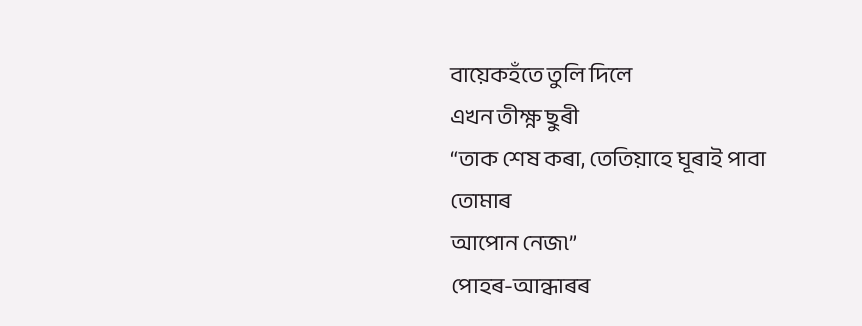বায়েকহঁতে তুলি দিলে
এখন তীক্ষ্ণ ছুৰী
“তাক শেষ কৰা, তেতিয়াহে ঘূৰাই পাবা
তোমাৰ
আপোন নেজ৷”
পোহৰ-আন্ধাৰৰ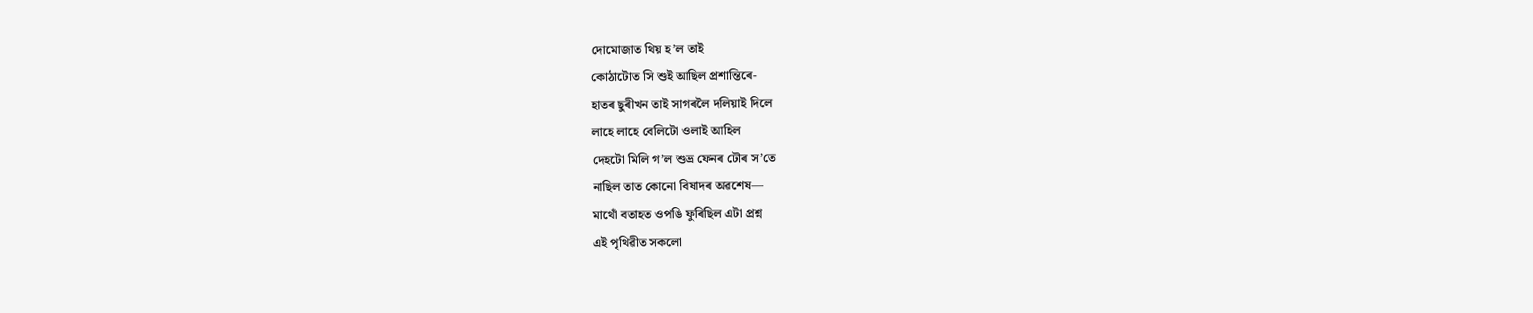দোমোজাত থিয় হ’ল তাই
কোঠাটোত সি শুই আছিল প্ৰশান্তিৰে-
হাতৰ ছুৰীখন তাই সাগৰলৈ দলিয়াই দিলে
লাহে লাহে বেলিটো ওলাই আহিল
দেহটো মিলি গ’ল শুভ্ৰ ফেনৰ ঢৌৰ স’তে
নাছিল তাত কোনো বিষাদৰ অৱশেষ—
মাথোঁ বতাহত ওপঙি ফুৰিছিল এটা প্ৰশ্ন
এই পৃথিৱীত সকলো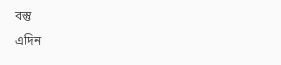বস্তু
এদিন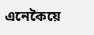এনেকৈয়ে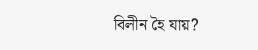বিলীন হৈ যায়?